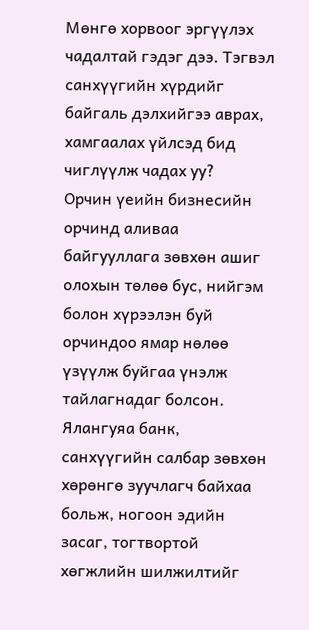Мөнгө хорвоог эргүүлэх чадалтай гэдэг дээ. Тэгвэл санхүүгийн хүрдийг байгаль дэлхийгээ аврах, хамгаалах үйлсэд бид чиглүүлж чадах уу?
Орчин үеийн бизнесийн орчинд аливаа байгууллага зөвхөн ашиг олохын төлөө бус, нийгэм болон хүрээлэн буй орчиндоо ямар нөлөө үзүүлж буйгаа үнэлж тайлагнадаг болсон. Ялангуяа банк, санхүүгийн салбар зөвхөн хөрөнгө зуучлагч байхаа больж, ногоон эдийн засаг, тогтвортой хөгжлийн шилжилтийг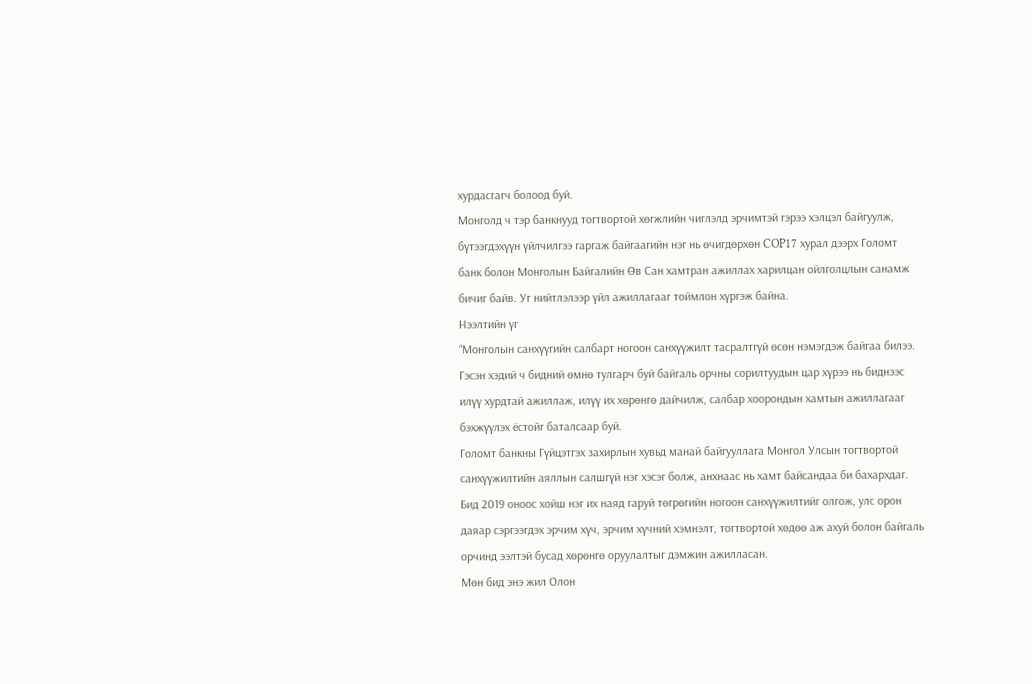хурдасгагч болоод буй.
Монголд ч тэр банкнууд тогтвортой хөгжлийн чиглэлд эрчимтэй гэрээ хэлцэл байгуулж, бүтээгдэхүүн үйлчилгээ гаргаж байгаагийн нэг нь өчигдөрхөн COP17 хурал дээрх Голомт банк болон Монголын Байгалийн Өв Сан хамтран ажиллах харилцан ойлголцлын санамж бичиг байв. Уг нийтлэлээр үйл ажиллагааг тоймлон хүргэж байна.
Нээлтийн үг
“Монголын санхүүгийн салбарт ногоон санхүүжилт тасралтгүй өсөн нэмэгдэж байгаа билээ. Гэсэн хэдий ч бидний өмнө тулгарч буй байгаль орчны сорилтуудын цар хүрээ нь биднээс илүү хурдтай ажиллаж, илүү их хөрөнгө дайчилж, салбар хоорондын хамтын ажиллагааг бэхжүүлэх ёстойг баталсаар буй.
Голомт банкны Гүйцэтгэх захирлын хувьд манай байгууллага Монгол Улсын тогтвортой санхүүжилтийн аяллын салшгүй нэг хэсэг болж, анхнаас нь хамт байсандаа би бахархдаг. Бид 2019 оноос хойш нэг их наяд гаруй төгрөгийн ногоон санхүүжилтийг олгож, улс орон даяар сэргээгдэх эрчим хүч, эрчим хүчний хэмнэлт, тогтвортой хөдөө аж ахуй болон байгаль орчинд ээлтэй бусад хөрөнгө оруулалтыг дэмжин ажилласан.
Мөн бид энэ жил Олон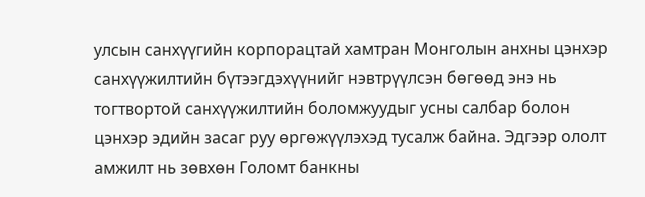улсын санхүүгийн корпорацтай хамтран Монголын анхны цэнхэр санхүүжилтийн бүтээгдэхүүнийг нэвтрүүлсэн бөгөөд энэ нь тогтвортой санхүүжилтийн боломжуудыг усны салбар болон цэнхэр эдийн засаг руу өргөжүүлэхэд тусалж байна. Эдгээр ололт амжилт нь зөвхөн Голомт банкны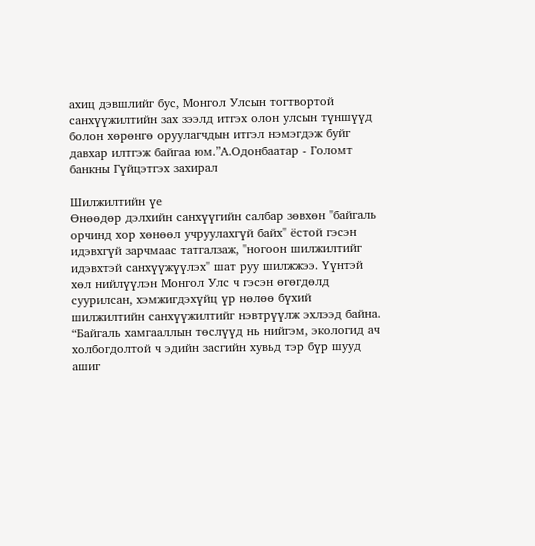ахиц дэвшлийг бус, Монгол Улсын тогтвортой санхүүжилтийн зах зээлд итгэх олон улсын түншүүд болон хөрөнгө оруулагчдын итгэл нэмэгдэж буйг давхар илтгэж байгаа юм.”А.Одонбаатар - Голомт банкны Гүйцэтгэх захирал

Шилжилтийн үе
Өнөөдөр дэлхийн санхүүгийн салбар зөвхөн "байгаль орчинд хор хөнөөл учруулахгүй байх" ёстой гэсэн идэвхгүй зарчмаас татгалзаж, "ногоон шилжилтийг идэвхтэй санхүүжүүлэх" шат руу шилжжээ. Үүнтэй хөл нийлүүлэн Монгол Улс ч гэсэн өгөгдөлд суурилсан, хэмжигдэхүйц үр нөлөө бүхий шилжилтийн санхүүжилтийг нэвтрүүлж эхлээд байна.
“Байгаль хамгааллын төслүүд нь нийгэм, экологид ач холбогдолтой ч эдийн засгийн хувьд тэр бүр шууд ашиг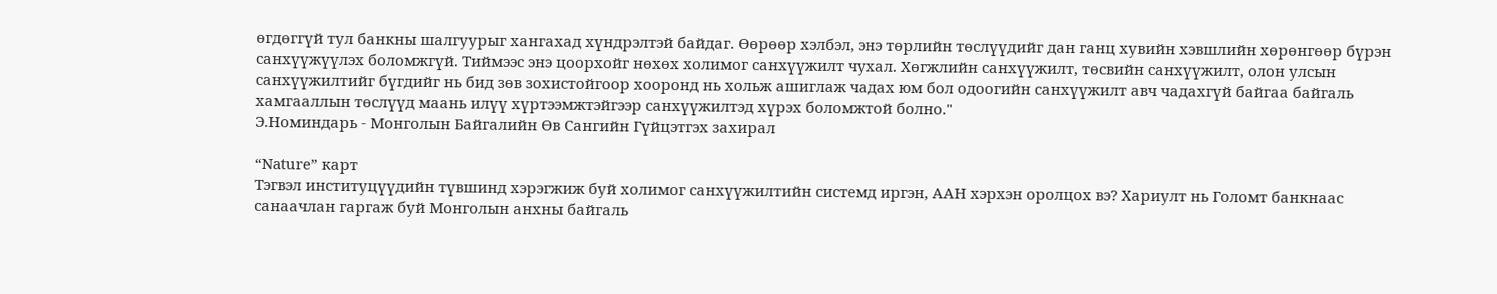өгдөггүй тул банкны шалгуурыг хангахад хүндрэлтэй байдаг. Өөрөөр хэлбэл, энэ төрлийн төслүүдийг дан ганц хувийн хэвшлийн хөрөнгөөр бүрэн санхүүжүүлэх боломжгүй. Тиймээс энэ цоорхойг нөхөх холимог санхүүжилт чухал. Хөгжлийн санхүүжилт, төсвийн санхүүжилт, олон улсын санхүүжилтийг бүгдийг нь бид зөв зохистойгоор хооронд нь хольж ашиглаж чадах юм бол одоогийн санхүүжилт авч чадахгүй байгаа байгаль хамгааллын төслүүд маань илүү хүртээмжтэйгээр санхүүжилтэд хүрэх боломжтой болно."
Э.Номиндарь - Монголын Байгалийн Өв Сангийн Гүйцэтгэх захирал

“Nature” карт
Тэгвэл институцүүдийн түвшинд хэрэгжиж буй холимог санхүүжилтийн системд иргэн, ААН хэрхэн оролцох вэ? Хариулт нь Голомт банкнаас санаачлан гаргаж буй Монголын анхны байгаль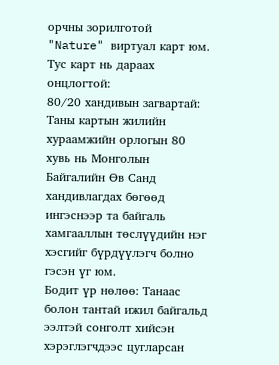орчны зорилготой "Nature" виртуал карт юм. Тус карт нь дараах онцлогтой:
80/20 хандивын загвартай: Таны картын жилийн хураамжийн орлогын 80 хувь нь Монголын Байгалийн Өв Санд хандивлагдах бөгөөд ингэснээр та байгаль хамгааллын төслүүдийн нэг хэсгийг бүрдүүлэгч болно гэсэн үг юм.
Бодит үр нөлөө: Танаас болон тантай ижил байгальд ээлтэй сонголт хийсэн хэрэглэгчдээс цугларсан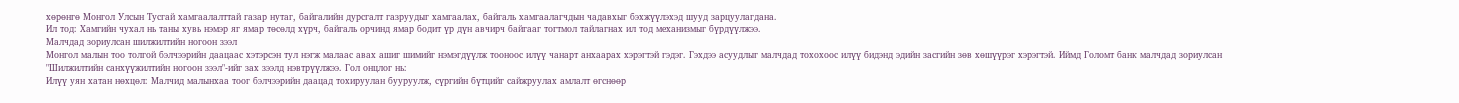хөрөнгө Монгол Улсын Тусгай хамгаалалттай газар нутаг, байгалийн дурсгалт газруудыг хамгаалах, байгаль хамгаалагчдын чадавхыг бэхжүүлэхэд шууд зарцуулагдана.
Ил тод: Хамгийн чухал нь таны хувь нэмэр яг ямар төсөлд хүрч, байгаль орчинд ямар бодит үр дүн авчирч байгааг тогтмол тайлагнах ил тод механизмыг бүрдүүлжээ.
Малчдад зориулсан шилжилтийн ногоон зээл
Монгол малын тоо толгой бэлчээрийн даацаас хэтэрсэн тул нэгж малаас авах ашиг шимийг нэмэгдүүлж тооноос илүү чанарт анхаарах хэрэгтэй гэдэг. Гэхдээ асуудлыг малчдад тохохоос илүү бидэнд эдийн засгийн зөв хөшүүрэг хэрэгтэй. Иймд Голомт банк малчдад зориулсан "Шилжилтийн санхүүжилтийн ногоон зээл"-ийг зах зээлд нэвтрүүлжээ. Гол онцлог нь:
Илүү уян хатан нөхцөл: Малчид малынхаа тоог бэлчээрийн даацад тохируулан бууруулж, сүргийн бүтцийг сайжруулах амлалт өгснөөр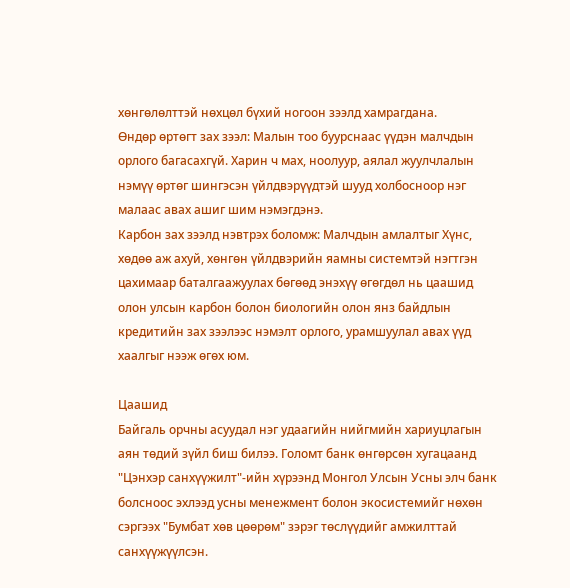хөнгөлөлттэй нөхцөл бүхий ногоон зээлд хамрагдана.
Өндөр өртөгт зах зээл: Малын тоо буурснаас үүдэн малчдын орлого багасахгүй. Харин ч мах, ноолуур, аялал жуулчлалын нэмүү өртөг шингэсэн үйлдвэрүүдтэй шууд холбосноор нэг малаас авах ашиг шим нэмэгдэнэ.
Карбон зах зээлд нэвтрэх боломж: Малчдын амлалтыг Хүнс, хөдөө аж ахуй, хөнгөн үйлдвэрийн яамны системтэй нэгтгэн цахимаар баталгаажуулах бөгөөд энэхүү өгөгдөл нь цаашид олон улсын карбон болон биологийн олон янз байдлын кредитийн зах зээлээс нэмэлт орлого, урамшуулал авах үүд хаалгыг нээж өгөх юм.

Цаашид
Байгаль орчны асуудал нэг удаагийн нийгмийн хариуцлагын аян төдий зүйл биш билээ. Голомт банк өнгөрсөн хугацаанд "Цэнхэр санхүүжилт"-ийн хүрээнд Монгол Улсын Усны элч банк болсноос эхлээд усны менежмент болон экосистемийг нөхөн сэргээх "Бумбат хөв цөөрөм" зэрэг төслүүдийг амжилттай санхүүжүүлсэн.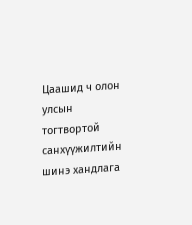Цаашид ч олон улсын тогтвортой санхүүжилтийн шинэ хандлага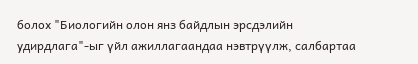болох "Биологийн олон янз байдлын эрсдэлийн удирдлага"-ыг үйл ажиллагаандаа нэвтрүүлж, салбартаа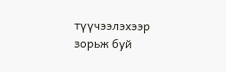түүчээлэхээр зорьж буй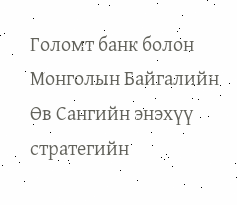Голомт банк болон Монголын Байгалийн Өв Сангийн энэхүү стратегийн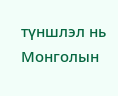түншлэл нь Монголын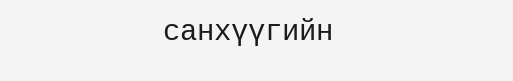санхүүгийн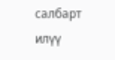салбарт илүү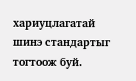хариуцлагатай шинэ стандартыг тогтоож буй.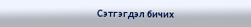Сэтгэгдэл бичих